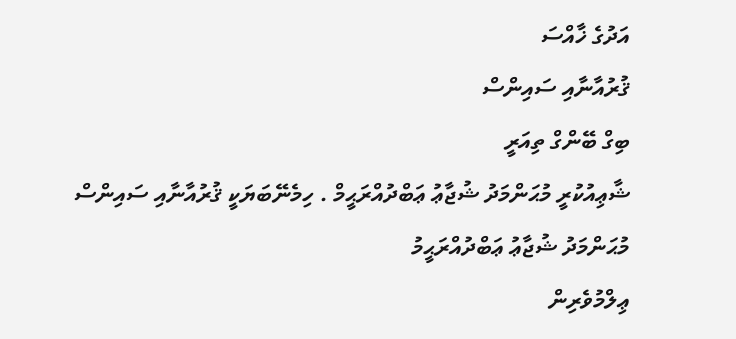އަދުގެ ޚާއްސަ
ޤުރުއާނާއި ސައިންސް
ބިގް ބޭންގް ތިއަރީ
ޝާޢިއުކުރީ މުޙަންމަދު ޝުޖާޢު ޢަބްދުއްރަޙީމް . ހިމެނޭބަޔަކީ ޤުރުއާނާއި ސައިންސް
މުޙަންމަދު ޝުޖާޢު ޢަބްދުއްރަޙީމު
ޢިލްމުވެރިން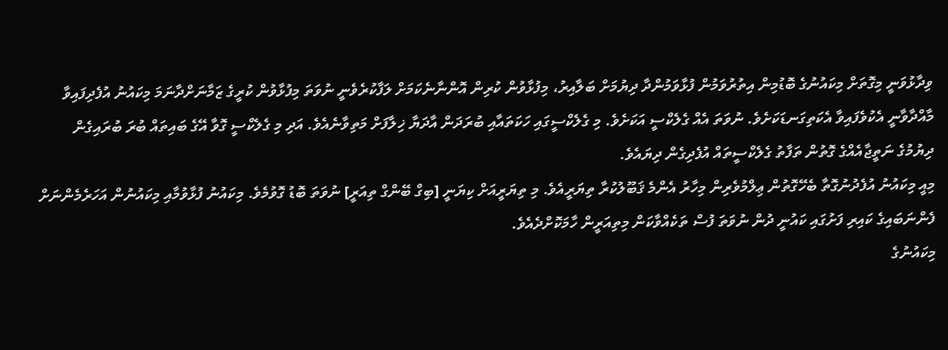ވިދާޅުވަނީ މިގޮތަށް މިކައުނުގެ ބޮޑުމިން އިތުރުވަމުން ފުޅާވަމުންދާ ދިޔުމަށް ބަލާއިރު، މިފުޅާވުން ކުރިން އޮންނާނެކަމަށް ލަފާކުރެވެނީ ނުވަތަ މިފުޅާވުން ކުރީގެ ޒަމާނަށްދާނަމަ މިކައުނު އުފެދިފައިވާ މާއްދާވާނީ އެކުވެފައިވާ އެކަތިގަނޑަކަށެވެ. ނުވަތަ އެއް ގެލެކްސީ އަކަށެވެ. މި ގެލެކްސީގައި ހަކަތައާއި ބުރަދަން އާދަޔާ ޚިލާފަށް މަތިވާނެއެވެ. އަދި މި ގެލެކްސީ ގޮވާ އޭގެ ބައިތައް ބުރަ ބުރައިގެން ދިޔުމުގެ ނަތީޖާއެއްގެ ގޮތުން ތަފާތު ގެލެކްސީތައް އުފެދިގެން ދިޔައެވެ.
މިއީ މިކައުނު އުފެދުނުގޮތާ ބެހޭގޮތުން ޢިލްމުވެރިން މިހާރު އެންމެ ޤަބޫލުކުރާ ތިޔަރީއެވެ. މި ތިޔަރީއަށް ކިޔަނީ [ބިގް ބޭންގް ތިއަރީ] ނުވަތަ ބޮޑު ގޮވުމެވެ. މިކައުނު ފުޅާވުމާއި މިކައުނުން އަހަރެމެންނަށް ފެންނަބައިގެ ކައިރި ފަށުގައި ކައުނީ ދުން ނުވަތަ ފުސް ތަކެއްވާކަން މިތިއަރީން ހާމަކޮށްދެއެވެ.
މިކައުނުގެ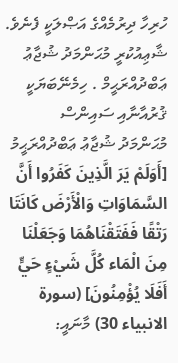ހުރިހާ ދިރުމެއްގެ އަޞްލަކީ ފެނެވެ.
ޝާޢިއުކުރީ މުޙަންމަދު ޝުޖާޢު ޢަބްދުއްރަޙީމް . ހިމެނޭބަޔަކީ ޤުރުއާނާއި ސައިންސް
މުޙަންމަދު ޝުޖާޢު ޢަބްދުއްރަޙީމު
[أَوَلَمْ يَرَ الَّذِينَ كَفَرُوا أَنَّ السَّمَاوَاتِ وَالْأَرْضَ كَانَتَا رَتْقًا فَفَتَقْنَاهُمَا وَجَعَلْنَا مِنَ الْمَاء كُلَّ شَيْءٍ حَيٍّ أَفَلَا يُؤْمِنُونَ] (سورة الانبياء 30) މާނައީ: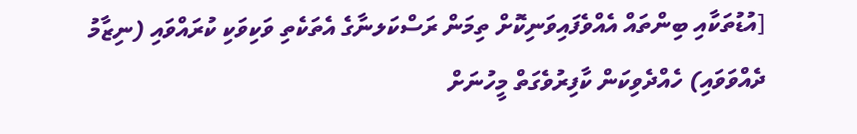[އުޑުތަކާއި ބިންތައް އެއްވެފައިވަނިކޮށް ތިމަން ރަސްކަލނާގެ އެތަކެތި ވަކިވަކި ކުރައްވައި (ނިޒާމު ދެއްވަވައި) ހެއްދެވިކަން ކާފިރުވެގަތް މީހުނަށް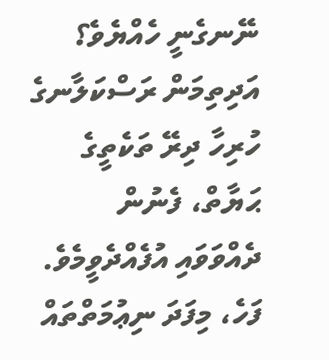ނޭނގެނީ ހެއްޔެވެ؟ އަދިތިމަން ރަސްކަލާނގެ ހުރިހާ ދިރޭ ތަކެތީގެ ޙަޔާތް، ފެނުން ދެއްވަވައި އުފެއްދެވީމެވެ. ފަހެ، މިފަދަ ނިޢުމަތްތައް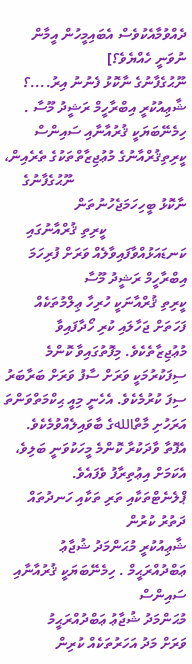ދެއްވުމާއެކުވެސް އެބައިމީހުން އީމާން ނުވަނީ ހެއްޔެވެ؟]
ނޫޙުގެފާނުގެ ނާކޮޅު ފެނުނު އިރު....؟
ޝާޢިއުކުރީ އިބްރާހީމް ރަޝީދު މޫސާ . ހިމެނޭބަޔަކީ ޤުރުއާނާއި ސައިންސް
ކީރިތިޤުރްއާނުގެ މުޢުޖިޒާތްތަކުގެ ތެރެއިން،
                               ނޫޙުގެފާނުގެ ނާކޮޅު ބީހިހަމަޖެހުނުތަން
                      ކީރިތި ޤުރްއާނުގައި ކަނޑައަޅުއްވާފައިވާލެއް ވަރަށް ފުރިހަމަ
އިބްރާހީމް ރަޝީދު މޫސާ
ކީރިތި ޤުރްއާނަކީ ހުރިހާ ޢިލްމުތަކެއް ފަހަތަށް ޖަހާލައި ކުރި ހޯދާފައިވާ މުޢުޖިޒާތެކެވެ. މިފޮތުގައިވާ ކޮންމެ ސިފަކުރުމަކީ ވަރަށް ސާފު ވަރަށް ބަރާބަރު ސިފަ ކުރުމެކެވެ. އެހެނީ މިއީ ޙިކްމަތްވަންތަ އަރަހުށި މާތްاللهގެ ބާވައިލެއްވުމެކެވެ. އެފޮތާ ވާދަކުރާ ކޮންމެ މީހަކުވަނީ ބަލިވެ، އެކަމަށް އިޢުތިރާފު ވެފައެވެ.
ޕްލެނެޓްތަކާއި ތަރި ތަކާއި ހަނދުތައް ދަތުރު ކުރުން
ޝާޢިއުކުރީ މުޙަންމަދު ޝުޖާޢު ޢަބްދުއްރަޙީމް . ހިމެނޭބަޔަކީ ޤުރުއާނާއި ސައިންސް
މުޙަންމަދު ޝުޖާޢު ޢަބްދުއްރަޙީމު
ވަރަށް މަދު އަހަރުތަކެއް ކުރިން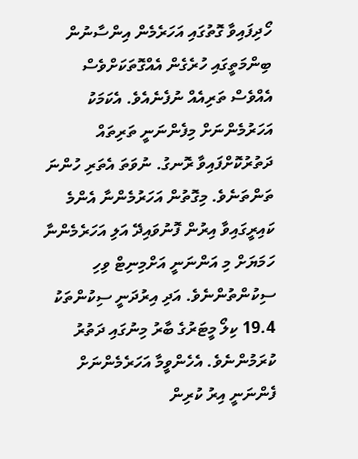ހޯދިފައިވާ ގޮތުގައި އަހަރެމެން އިންސާނުން ބިންމަތީގައި ހުރެގެން އެއްގޮތަކަށްވެސް އެއްވެސް ތަރިއެއް ނުފެނެއެވެ. އެކަމަކު އަހަރުމެންނަށް މިފެންނަނީ ތަރިތައް ދަތުރުކޮށްފައިވާ ރޮނގު. ނުވަތަ އެތަރި ހުންނަ ތަންތަނެވެ. މިގޮތުން އަހަރުމެންނާ އެންމެ ކައިރީގައިވާ އިރުން ފޮނުވައިދޭ އަލި އަހަރެމެންނާ ހަމަޔަށް މި އަންނަނީ އަށްމިނިޓް ވިހި ސިކުންތުންނެވެ. އަދި އިރުދަނީ ސިކުންތަކު 19.4 ކިލޯ މީޓަރުގެ ބާރު މިނުގައި ދަތުރު ކުރަމުންނެވެ. އެހެންވީމާ އަހަރެމެންނަށް ފެންނަނީ އިރު ކުރިން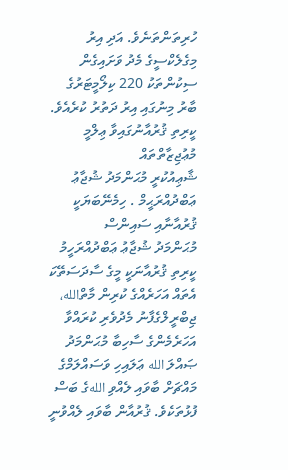ހުރިތަންތަނެވެ. އަދި އިރު މިގެލެކްސީގެ މެދު ވަށައިގެން ސިކުންތަކު 220 ކިލޯމީޓަރުގެ ބާރު މިނުގައި އިރު ދަތުރު ކުރެއެވެ.
ކީރިތި ޤުރުއާނުގައިވާ ޢިލްމީ މުޢުޖިޒާތްތައް
ޝާޢިއުކުރީ މުޙަންމަދު ޝުޖާޢު ޢަބްދުއްރަޙީމް . ހިމެނޭބަޔަކީ ޤުރުއާނާއި ސައިންސް
މުޙަންމަދު ޝުޖާޢު ޢަބްދުއްރަހީމު
ކީރިތި ޤުރުއާނަކީ މީގެ ސާދަސަތޭކަ އެތައް އަހަރެއްގެ ކުރިން މާތްالله، ޖިބްރީލްގެފާނު މެދުވެރި ކުރައްވާ އަހަރެމެންގެ ސާހިބާ މުޙަންމަދު ޞައްލަ الله ޢަލައިހި ވަސައްލަމްގެ މައްޗަށް ބާވައި ލެއްވި اللهގެ ބަސް ފުޅުތަކެވެ. ޤުރުއާން ބާވައި ލެއްވުނީ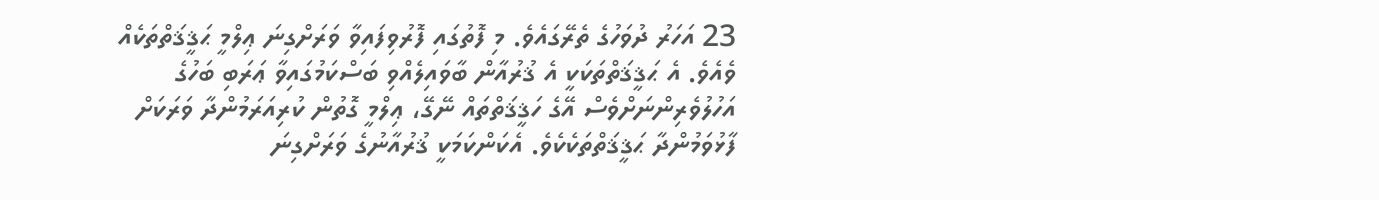23 އަހަރު ދުވަހުގެ ތެރޭގައެވެ. މި ފޮތުގައި ފޮރުވިފައިވާ ވަރަށްގިނަ ޢިލްމީ ޙަޤީޤަތްތަކެއް ވެއެވެ. އެ ޙަޤީޤަތްތަކަކީ އެ ޤުރުއާން ބާވައިލެއްވި ބަސްކަމުގައިވާ ޢަރަބި ބަހުގެ އަހުލުވެރިންނަށްވެސް އޭގެ ހަޤީޤަތްތައް ނޭގޭ، ޢިލްމީ ގޮތުން ކުރިއަރަމުންދާ ވަރަކަށް ފާޅުވަމުންދާ ޙަޤީޤަތްތަކެކެވެ. އެކަންކަމަކީ ޤުރުއާނުގެ ވަރަށްގިނަ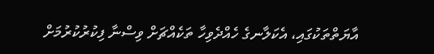އާޔަތްތަކުގައި، އެކަލާނގެ ހެއްދެވިހާ ތަކެއްޗަށް ވިސްނާ ފިކުރުކުރުމަށް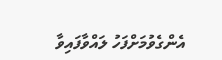އެންގެވުމަށްފަހު ލައްވާފައިވާ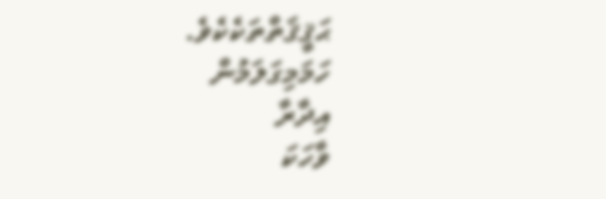ޙަޤީޤަތްތަކެކެވެ.
ހަމަމިގަލަމުން
އިދާރާ
ވާހަކަ